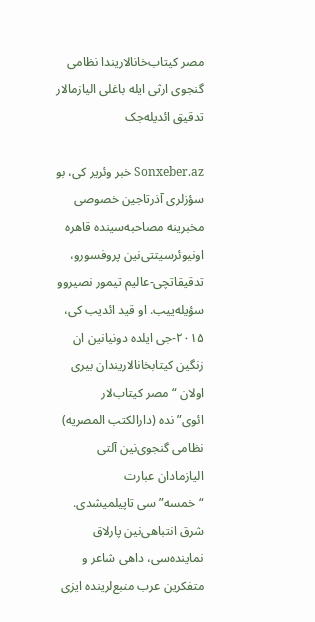مصر کیتاب‌خانا‌لاریندا نظامی گنجوی ارثی ایله باغلی الیازما‌لار تدقیق ائدیله‌جک

Sonxeber.az خبر وئریر کی، بو سؤزلری آذرتاجین خصوصی مخبرینه مصاحبه‌سینده قاهره اونیوئرسیتتی‌نین پروفسورو، تدقیقاتچی-عالیم تیمور نصیروو سؤیله‌ییب. او قید ائدیب کی، ۲۰۱۵-جی ایلده دونیانین ان زنگین کیتابخانالاریندان‌ بیری اولان “مصر کیتاب‌لار ائوی”نده (دارالکتب المصریه) نظامی گنجوی‌نین آلتی الیازما‌دان عبارت “خمسه”سی تاپیلمیشدی. شرق انتباهی‌نین پارلاق نماینده‌سی، داهی شاعر و متفکرین عرب منبع‌لرینده ایزی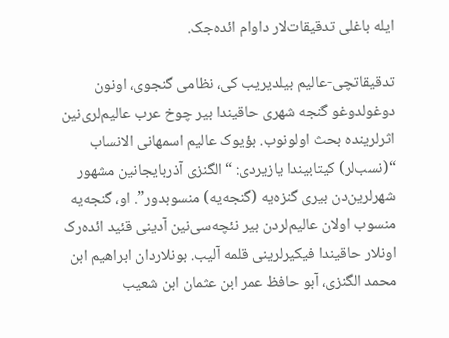ایله باغلی تدقیقات‌لار داوام ائده‌جک.

تدقیقاتچی-عالیم بیلدیریب کی، نظامی گنجوی، اونون دوغولدوغو گنجه شهری حاقیندا بیر چوخ عرب عالیم‌لری‌نین اثرلرینده بحث اولونوب. بؤیوک عالیم اسمهانی الانساب “(نسب‌لر) کیتابیندا یازیردی: “الگنزی آذربایجانین مشهور شهرلرین‌دن بیری گنزه‌یه (گنجه‌یه) منسوبدور”. او، گنجه‌یه منسوب اولان عالیم‌لردن بیر نئچه‌سی‌نین آدینی قئید ائده‌رک اونلار حاقیندا فیکیرلرینی قلمه آلیب. بونلاردان ابراهیم ابن محمد الگنزی، آبو حافظ عمر ابن عثمان ابن شعیب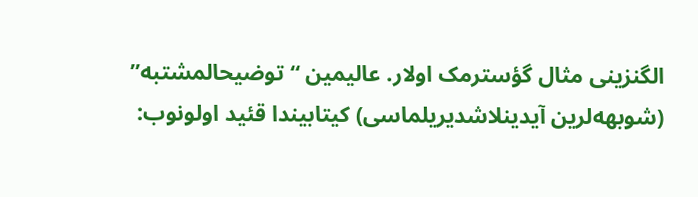الگنزینی مثال گؤسترمک اولار. عالیمین “توضیحالمشتبه” (شوبهه‌لرین آیدینلاشدیریلماسی) کیتابیندا قئید اولونوب: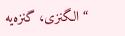“الگنزی، گنزه‌یه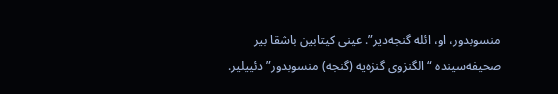منسوبدور، او، ائله گنجه‌دیر”. عینی کیتابین باشقا بیر صحیفه‌سینده “الگنزوی گنزه‌یه (گنجه) منسوبدور” دئییلیر.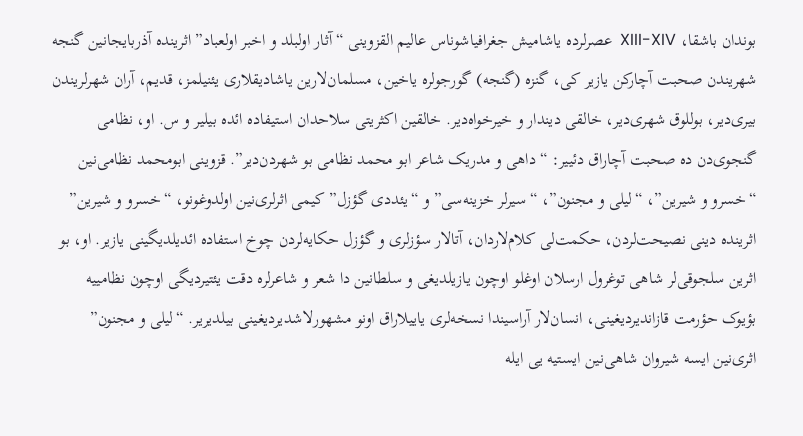بوندان باشقا، XIII-XIV  عصرلرده یاشامیش جغرافیاشوناس عالیم القزوینی “آثار اولبلد و اخبر اولعباد” اثرینده آذربایجانین گنجه شهریندن صحبت آچارکن یازیر کی، گنزه (گنجه) گورجولره یاخین، مسلمان‌لارین یاشادیقلاری یئنیلمز، قدیم، آران شهرلریندن بیری‌دیر، بوللوق شهری‌دیر، خالقی دیندار و خیرخواه‌دیر. خالقین اکثریتی سلاحدان استیفاده ائده بیلیر و س. او، نظامی گنجوی‌دن ده صحبت آچا‌راق دئییر: “داهی و مدریک شاعر ابو محمد نظامی بو شهردن‌دیر”. قزوینی ابومحمد نظامی‌نین “خسرو و شیرین”، “لیلی و مجنون”، “سیرلر خزینه‌سی” و “یئددی گؤزل” کیمی اثرلری‌نین اولدوغونو، “خسرو و شیرین” اثرینده دینی نصیحت‌لردن، حکمت‌لی کلام‌لاردان، آتا‌لار سؤزلری و گؤزل حکایه‌لردن چوخ استفاده ائدیلدیگینی یازیر. او، بو اثرین سلجوقی‌لر شاهی توغرول ارسلان اوغلو اوچون یازیلدیغی و سلطانین دا شعر و شاعرلره دقت یئتیردیگی اوچون نظامییه بؤیوک حؤرمت قازاندیردیغینی، انسان‌لار آراسیندا نسخه‌لری یاییلا‌راق اونو مشهورلاشدیردیغینی بیلدیریر. “لیلی و مجنون” اثری‌نین ایسه شیروان شاهی‌نین ایستیه یی ایله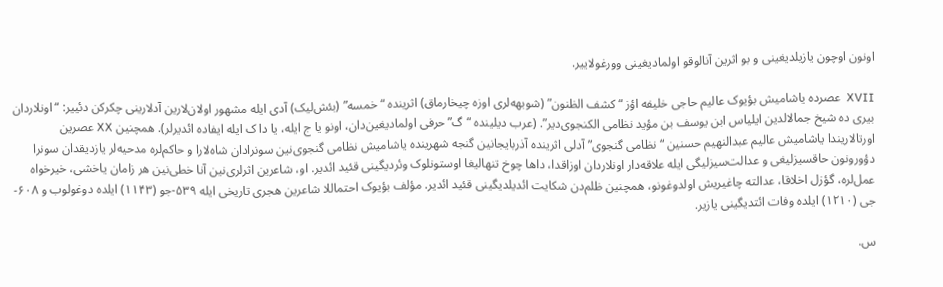اونون اوچون یازیلدیغینی و بو اثرین آنالوقو اولمادیغینی وورغولاییر.

XVII  عصرده یاشامیش بؤیوک عالیم حاجی خلیفه اؤز “کشف الظنون” (شوبهه‌لری اوزه چیخارماق) اثرینده “خمسه” (بئش‌لیک) آدی ایله مشهور اولان‌لارین آدلارینی چکرکن دئییر: “اونلاردان بیری ده شیخ جمالالدین ایلیاس ابن یوسف بن مؤید نظامی الکنجوی‌دیر”. (عرب دیلینده “گ” حرفی اولمادیغین‌دان، اونو یا ج ایله، یا دا ک ایله ایفاده ائدیرلر). همچنین XX عصرین اورتا‌لاریندا یاشامیش عالیم عبدالنهیم حسنین “نظامی گنجوی” آدلی اثرینده آذربایجانین گنجه شهرینده یاشامیش نظامی گنجوی‌نین سونرا‌دان شاه‌لارا و حاکم‌لره مدحیه‌لر یازدیقدان سونرا دؤورونون حاقسیزلیغی و عدالت‌سیزلیگی ایله علاقه‌دار اونلاردان اوزاقدا، داها چوخ تنهالیغا اوستونلوک وئردیگینی قئید ائدیر. او، شاعرین اثرلری‌نین آنا خطی‌نین هر زامان یاخشی، خیرخواه عمل‌لره، گؤزل اخلاقا، عدالته چاغیریش اولدوغونو، همچنین ظلم‌دن شکایت ائدیلدیگینی قئید ائدیر. مؤلف بؤیوک احتماللا شاعرین هجری تاریخی ایله ۵۳۹-جو (۱۱۴۳) ایلده دوغولوب و ۶۰۸-جی (۱۲۱۰) ایلده وفات ائتدیگینی یازیر.

س.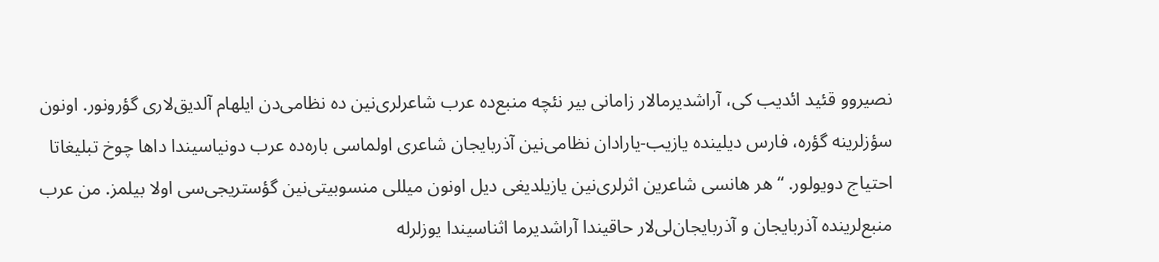نصیروو قئید ائدیب کی، آراشدیرما‌لار زامانی بیر نئچه منبع‌ده عرب شاعرلری‌نین ده نظامی‌دن ایلهام آلدیق‌لاری گؤرونور. اونون سؤزلرینه گؤره، فارس دیلینده یازیب-یارا‌دان نظامی‌نین آذربایجان شاعری اولماسی باره‌ده عرب دونیاسیندا داها چوخ تبلیغاتا احتیاج دویولور. “هر هانسی شاعرین اثرلری‌نین یازیلدیغی دیل اونون میللی منسوبیتی‌نین گؤستریجی‌سی اولا بیلمز. من عرب منبع‌لرینده آذربایجان و آذربایجان‌لی‌لار حاقیندا آراشدیرما اثناسیندا یوزلرله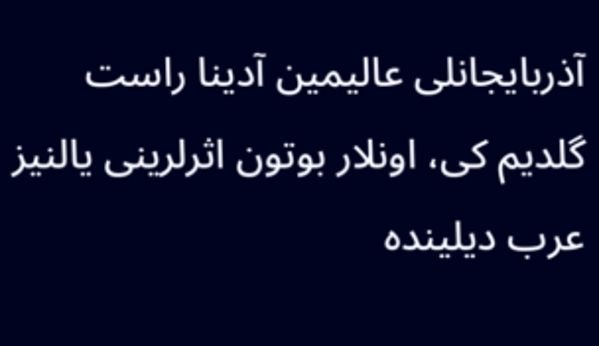آذربایجانلی عالیمین آدینا راست گلدیم کی، اونلار بوتون اثرلرینی یالنیز عرب دیلینده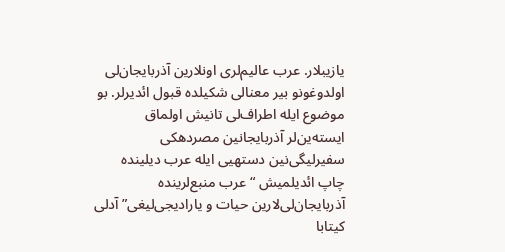یازیبلار. عرب عالیم‌لری اونلارین آذربایجان‌لی اولدوغونو بیر معنا‌لی شکیلده قبول ائدیرلر. بو موضوع ایله اطراف‌لی تانیش اولماق ایسته‌ین‌لر آذربایجانین مصردهکی سفیرلیگی‌نین دستهیی ایله عرب دیلینده چاپ ائدیلمیش “عرب منبع‌لرینده آذربایجان‌لی‌لارین حیات و یارادیجی‌لیغی” آدلی کیتابا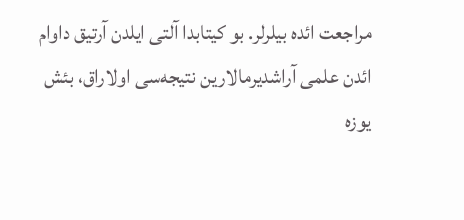مراجعت ائده بیلرلر. بو کیتابدا آلتی ایلدن آرتیق داوام ائدن علمی آراشدیرما‌لارین نتیجه‌سی اولا‌راق، بئش یوزه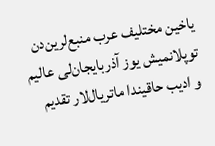یاخین مختلیف عرب منبع‌لرین‌دن توپلانمیش یوز آذربایجان‌لی عالیم و ادیب حاقیندا ماتریال‌لار تقدیم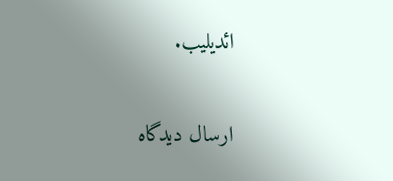ائدیلیب.

ارسال دیدگاه